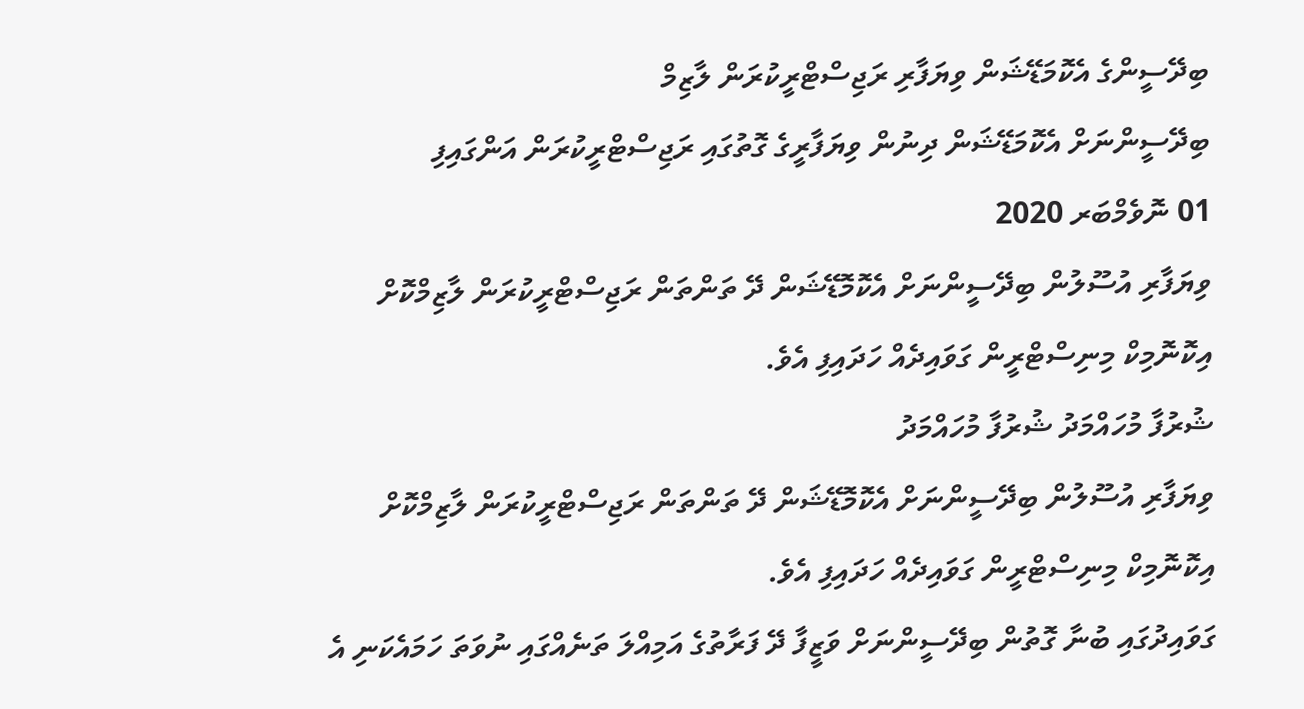ބިދޭސީންގެ އެކޮމަޑޭޝަން ވިޔަފާރި ރަޖިސްޓްރީކުރަން ލާޒިމް
ބިދޭސީންނަށް އެކޮމަޑޭޝަން ދިނުން ވިޔަފާރީގެ ގޮތުގައި ރަޖިސްޓްރީކުރަން އަންގައިފި
01 ނޮވެމްބަރ 2020
ވިޔަފާރި އުސޫލުން ބިދޭސީންނަށް އެކޮމޮޑޭޝަން ދޭ ތަންތަން ރަޖިސްޓްރީކުރަން ލާޒިމްކޮށް އިކޮނޮމިކް މިނިސްޓްރީން ގަވައިދެއް ހަދައިފި އެވެ.
ޝުރުފާ މުހައްމަދު ޝުރުފާ މުހައްމަދު
ވިޔަފާރި އުސޫލުން ބިދޭސީންނަށް އެކޮމޮޑޭޝަން ދޭ ތަންތަން ރަޖިސްޓްރީކުރަން ލާޒިމްކޮށް އިކޮނޮމިކް މިނިސްޓްރީން ގަވައިދެއް ހަދައިފި އެވެ.
ގަވައިދުގައި ބުނާ ގޮތުން ބިދޭސީންނަށް ވަޒީފާ ދޭ ފަރާތުގެ އަމިއްލަ ތަނެއްގައި ނުވަތަ ހަމައެކަނި އެ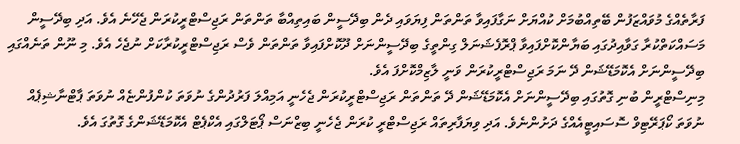ފަރާތެއްގެ މުވައްޒަފުން ބޭތިއްބުމަށް ކުއްޔަށް ނަގާފައިވާ ތަންތަން ފިޔަވައި ދެން ބިދޭސީން ބައިތިއްބާ ތަންތަން ރަޖިސްޓްރީކުރަން ޖެހޭނެ އެވެ. އަދި ބިދޭސީން މަސައްކަތްކުރާ ގަވާއިދުގައި ބަޔާންކޮށްފައިވާ ޕްރޮފެޝަނަލް ގިންތީގެ ބިދޭސީންނަށް ދޫކޮށްފައިވާ ތަންތަން ވެސް ރަޖިސްޓްރީކުރާކަށް ނުޖެހެ އެވެ. މި ނޫން ތަނެއްގައި ބިދޭސީންނަށް އެކޮމަޑޭޝަން ދޭ ނަމަ ރަޖިސްޓްރީކުރަން ވަނީ ލާޒިމްކޮށްފަ އެވެ.
މިނިސްޓްރީން ބުނި ގޮތުގައި ބިދޭސީންނަށް އެކޮމަޑޭޝަން ދޭ ތަންތަން ރަޖިސްޓްރީކުރަން ޖެހެނީ އަމިއްލަ ފަރުދުންގެ ނުވަތަ ކުންފުންޏެއް ނުވަތަ ޕާޓްނާޝިޕެއް ނުވަތަ ކޯޕަރޭޓިވް ސޮސައިޓީއެއްގެ ދަށުންނެވެ. އަދި ވިޔަފާރިތައް ރަޖިސްޓްރީ ކުރަން ޖެހެނީ ބިޒްނަސް ޕޯޓަލްގައި އެކްޕެޓް އެކޮމަޑޭޝަންގެ ގޮތުގަ އެވެ.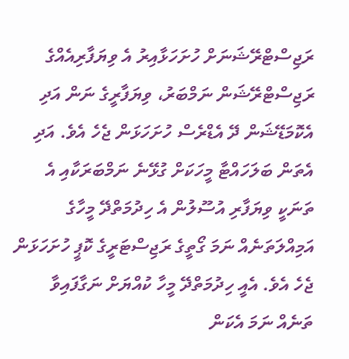ރަޖިސްޓްރޭޝަނަށް ހުށަހަޅާއިރު އެ ވިޔަފާރިއެއްގެ ރަޖިސްޓްރޭޝަން ނަމްބަރު، ވިޔަފާރީގެ ނަން އަދި އެކޮމަޑޭޝަން ދޭ އެޑްރެސް ހުށަހަޅަން ޖެހެ އެވެ. އަދި އެތަން ބަލަހައްޓާ މީހަކަށް ގުޅޭނެ ނަމްބަރަކާއި އެ ތަނަކީ ވިޔަފާރި އުސޫލުން އެ ހިދުމަތްދޭ މީހާގެ އަމިއްލަތަނެއް ނަމަ ގޯތީގެ ރަޖިސްޓަރީގެ ކޮޕީ ހުށަހަޅަން ޖެހެ އެވެ. އެއީ ހިދުމަތްދޭ މީހާ ކުއްޔަށް ނަގާފައިވާ ތަނެއް ނަމަ އެކަން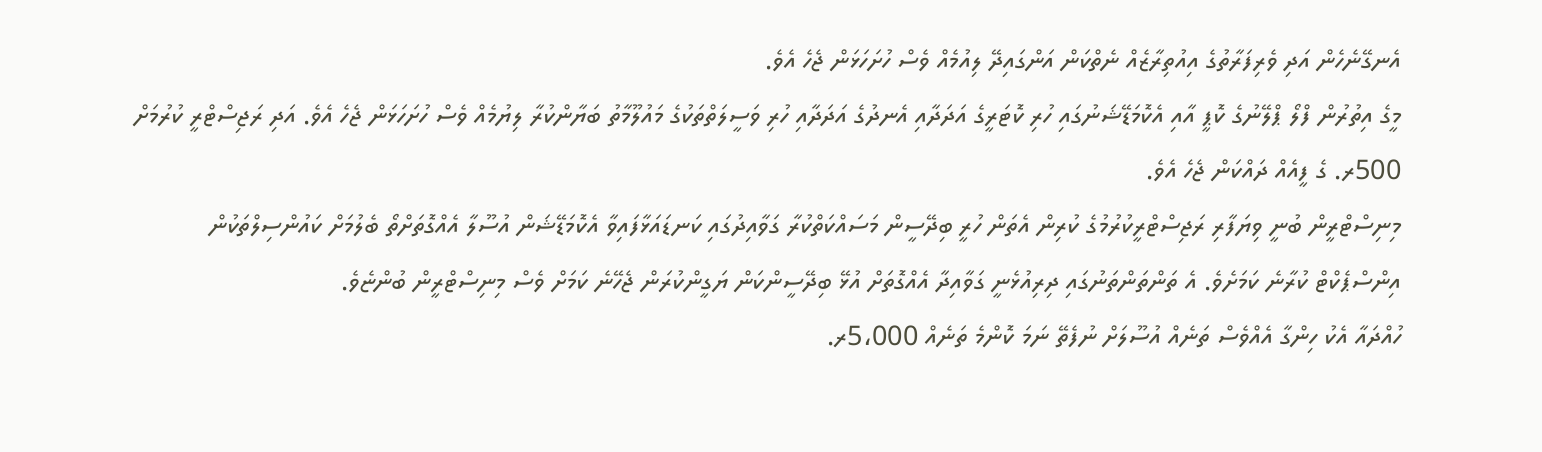އެނގޭނެހެން އަދި ވެރިފަރާތުގެ އިއުތިރާޒެއް ނެތްކަން އަންގައިދޭ ލިއުމެއް ވެސް ހުށަހަޅަން ޖެހެ އެވެ.
މީގެ އިތުރުން ފްލޯ ޕްލޭނުގެ ކޮޕީ އާއި އެކޮމަޑޭޝަނުގައި ހުރި ކޮޓަރީގެ އަދަދާއި އެނދުގެ އަދަދާއި ހުރި ވަސީލަތްތަކުގެ މައުލޫމާތު ބަޔާންކުރާ ލިޔުމެއް ވެސް ހުށަހަޅަން ޖެހެ އެވެ. އަދި ރަޖިސްޓްރީ ކުރުމަށް 500ރ. ގެ ފީއެއް ދައްކަން ޖެހެ އެވެ.
މިނިސްޓްރީން ބުނީ ވިޔަފާރި ރަޖިސްޓްރީކުރުމުގެ ކުރިން އެތަން ހުރީ ބިދޭސީން މަސައްކަތްކުރާ ގަވާއިދުގައި ކަނޑައަޅާފައިވާ އެކޮމަޑޭޝަން އުސޫލާ އެއްގޮތަށްތޯ ބެލުމަށް ކައުންސިލްތަކުން އިންސްޕެކްޓް ކުރާނެ ކަމަށެވެ. އެ ތަންތަންތަނުގައި ދިރިއުޅެނީ ގަވާއިދާ އެއްގޮތަށް އުޅޭ ބިދޭސީންކަން ޔަގީންކުރަން ޖެހޭނެ ކަމަށް ވެސް މިނިސްޓްރީން ބުންޏެވެ.
ހުއްދައާ އެކު ހިންގާ އެއްވެސް ތަނެއް އުސޫލަށް ނުފެތޭ ނަމަ ކޮންމެ ތަނެއް 5،000ރ.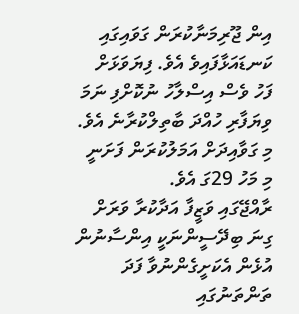އިން ޖޫރިމަނާކުރަން ގަވައިގައި ކަނޑައަޅާފައިވެ އެވެ. ފިޔަވަޅަށް ފަހު ވެސް އިސްލާހު ނުކޮށްފި ނަމަ ވިޔަފާރި ހުއްދަ ބާތިލްކުރާނެ އެވެ.
މި ގަވާއިދަށް އަމަލުކުރަން ފަށަނީ މި މަހު 29ގަ އެވެ.
ރާއްޖޭގައި ވަޒީފާ އަދާކުރާ ވަރަށް ގިނަ ބިދޭސީންނަކީ އިންސާނުން އުޅެން އެކަށީގެންނުވާ ފަދަ ތަންތަނުގައި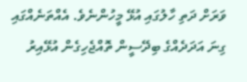ވަރަށް ދަތި ހާލުގައި އުޅޭ މީހުންނެވެ. އެއްތަނެއްގައި ގިނަ އަދަދެއްގެ ބިދޭސީން ތޮއްޖެހިގެން އުޅޭއިރު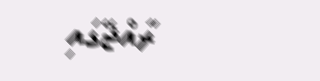ރާއްޖޭގައި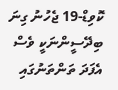ކޮވިޑް-19 ޖެހުނު ގިނަ ބިދޭސީންނަކީ ވެސް އެފަދަ ތަންތަނުގައި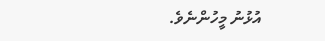އުޅުނު މީހުންނެވެ.